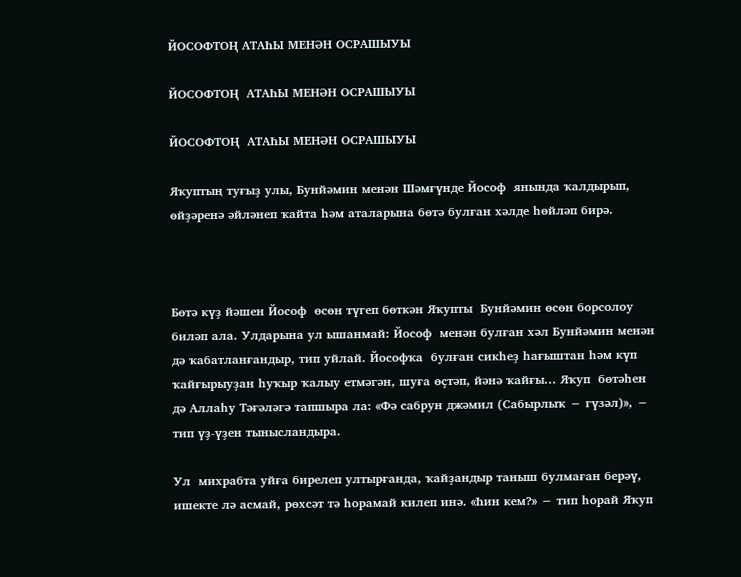ЙОСОФТОҢ АТАҺЫ МЕНӘН ОСРАШЫУЫ

ЙОСОФТОҢ  АТАҺЫ МЕНӘН ОСРАШЫУЫ

ЙОСОФТОҢ  АТАҺЫ МЕНӘН ОСРАШЫУЫ

Яҡуптың туғыҙ улы, Бунйәмин менән Шәмғүнде Йософ  янында ҡалдырып, өйҙәренә әйләнеп ҡайта һәм аталарына бөтә булған хәлде һөйләп бирә.



Бөтә күҙ йәшен Йософ  өсөн түгеп бөткән Яҡупты  Бунйәмин өсөн борсолоу биләп ала. Улдарына ул ышанмай: Йософ  менән булған хәл Бунйәмин менән дә ҡабатланғандыр, тип уйлай. Йософҡа  булған сикһеҙ һағыштан һәм күп ҡайғырыуҙан һуҡыр ҡалыу етмәгән, шуға өҫтәп, йәнә ҡайғы... Яҡуп  бөтәһен дә Аллаһу Тәғәләгә тапшыра ла: «Фә сабрун джәмил (Сабырлыҡ − гүзәл)», − тип үҙ-үҙен тынысландыра.

Ул  михрабта уйға бирелеп ултырғанда, ҡайҙандыр таныш булмаған берәү, ишекте лә асмай, рөхсәт тә һорамай килеп инә. «Һин кем?» − тип һорай Яҡуп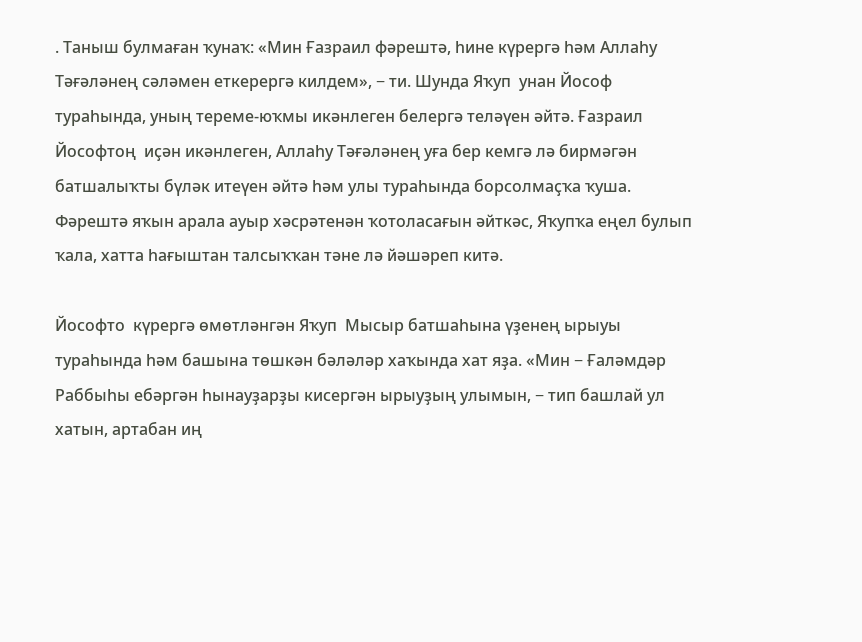. Таныш булмаған ҡунаҡ: «Мин Ғазраил фәрештә, һине күрергә һәм Аллаһу Тәғәләнең сәләмен еткерергә килдем», − ти. Шунда Яҡуп  унан Йософ  тураһында, уның тереме-юҡмы икәнлеген белергә теләүен әйтә. Ғазраил Йософтоң  иҫән икәнлеген, Аллаһу Тәғәләнең уға бер кемгә лә бирмәгән батшалыҡты бүләк итеүен әйтә һәм улы тураһында борсолмаҫҡа ҡуша. Фәрештә яҡын арала ауыр хәсрәтенән ҡотоласағын әйткәс, Яҡупҡа еңел булып ҡала, хатта һағыштан талсыҡҡан тәне лә йәшәреп китә.

Йософто  күрергә өмөтләнгән Яҡуп  Мысыр батшаһына үҙенең ырыуы тураһында һәм башына төшкән бәләләр хаҡында хат яҙа. «Мин − Ғаләмдәр Раббыһы ебәргән һынауҙарҙы кисергән ырыуҙың улымын, − тип башлай ул хатын, артабан иң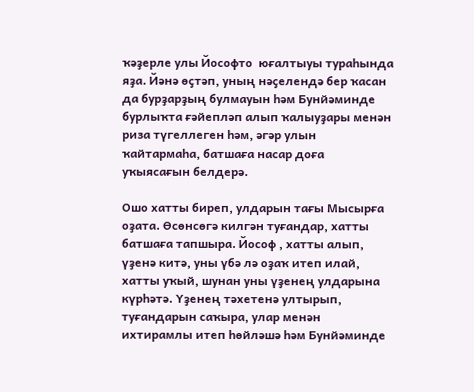ҡәҙерле улы Йософто  юғалтыуы тураһында яҙа. Йәнә өҫтәп, уның нәҫелендә бер ҡасан да бурҙарҙың булмауын һәм Бунйәминде бурлыҡта ғәйепләп алып ҡалыуҙары менән риза түгеллеген һәм, әгәр улын ҡайтармаһа, батшаға насар доға уҡыясағын белдерә.

Ошо хатты биреп, улдарын тағы Мысырға оҙата. Өсөнсөгә килгән туғандар, хатты батшаға тапшыра. Йософ , хатты алып, үҙенә китә, уны үбә лә оҙаҡ итеп илай, хатты уҡый, шунан уны үҙенең улдарына күрһәтә. Үҙенең тәхетенә ултырып, туғандарын саҡыра, улар менән ихтирамлы итеп һөйләшә һәм Бунйәминде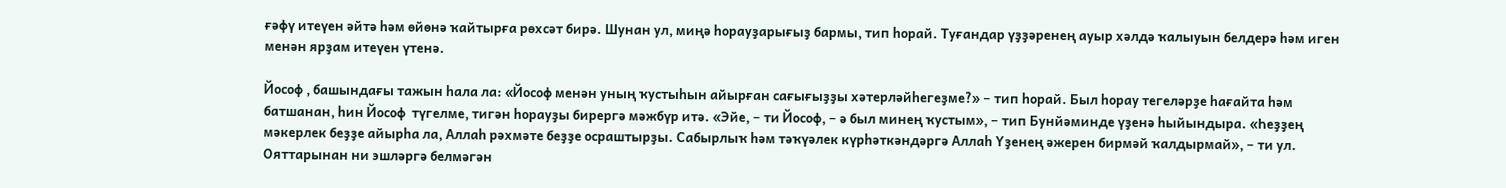ғәфү итеүен әйтә һәм өйөнә ҡайтырға рөхсәт бирә. Шунан ул, миңә һорауҙарығыҙ бармы, тип һорай. Туғандар үҙҙәренең ауыр хәлдә ҡалыуын белдерә һәм иген менән ярҙам итеүен үтенә.

Йософ , башындағы тажын һала ла: «Йософ менән уның ҡустыһын айырған сағығыҙҙы хәтерләйһегеҙме?» − тип һорай. Был һорау тегеләрҙе һағайта һәм батшанан, һин Йософ  түгелме, тигән һорауҙы бирергә мәжбүр итә. «Эйе, − ти Йософ, − ә был минең ҡустым», − тип Бунйәминде үҙенә һыйындыра. «Һеҙҙең мәкерлек беҙҙе айырһа ла, Аллаһ рәхмәте беҙҙе осраштырҙы. Сабырлыҡ һәм тәҡүәлек күрһәткәндәргә Аллаһ Үҙенең әжерен бирмәй ҡалдырмай», − ти ул. Ояттарынан ни эшләргә белмәгән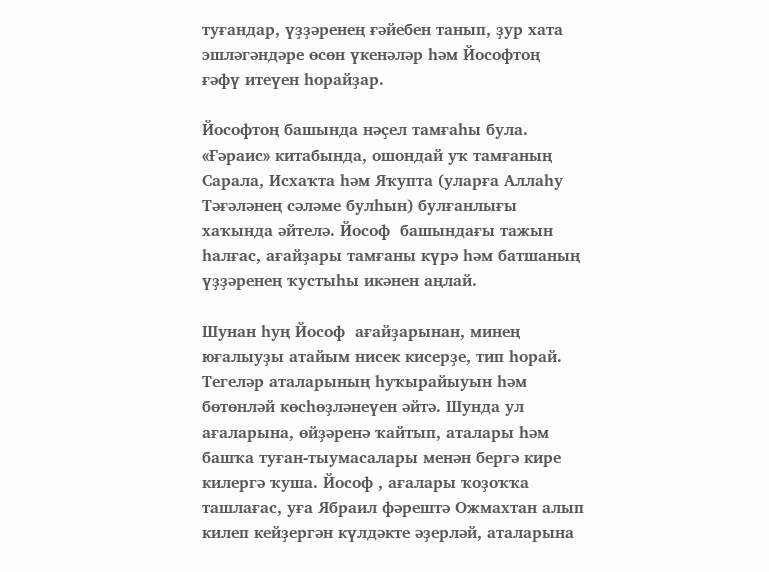туғандар, үҙҙәренең ғәйебен танып, ҙур хата эшләгәндәре өсөн үкенәләр һәм Йософтоң  ғәфү итеүен һорайҙар.

Йософтоң башында нәҫел тамғаһы була. «Ғәраис» китабында, ошондай уҡ тамғаның Сарала, Исхаҡта һәм Яҡупта (уларға Аллаһу Тәғәләнең сәләме булһын) булғанлығы хаҡында әйтелә. Йософ  башындағы тажын һалғас, ағайҙары тамғаны күрә һәм батшаның үҙҙәренең ҡустыһы икәнен аңлай.

Шунан һуң Йософ  ағайҙарынан, минең юғалыуҙы атайым нисек кисерҙе, тип һорай. Тегеләр аталарының һуҡырайыуын һәм бөтөнләй көсһөҙләнеүен әйтә. Шунда ул ағаларына, өйҙәренә ҡайтып, аталары һәм башҡа туған-тыумасалары менән бергә кире килергә ҡуша. Йософ , ағалары ҡоҙоҡҡа ташлағас, уға Ябраил фәрештә Ожмахтан алып килеп кейҙергән күлдәкте әҙерләй, аталарына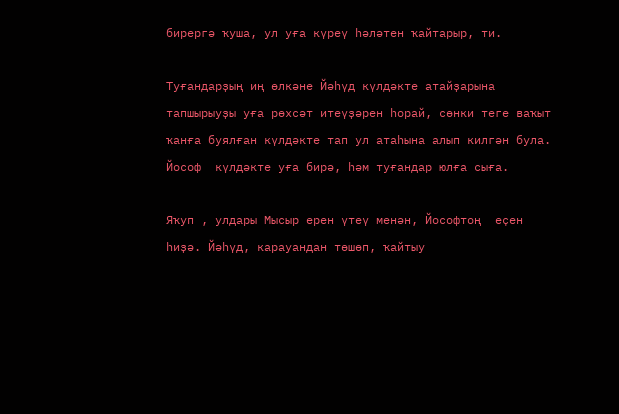бирергә ҡуша, ул уға күреү һәләтен ҡайтарыр, ти.

Туғандарҙың иң өлкәне Йәһүд күлдәкте атайҙарына тапшырыуҙы уға рөхсәт итеүҙәрен һорай, сөнки теге ваҡыт ҡанға буялған күлдәкте тап ул атаһына алып килгән була. Йософ  күлдәкте уға бирә, һәм туғандар юлға сыға.

Яҡуп , улдары Мысыр ерен үтеү менән, Йософтоң  еҫен һиҙә. Йәһүд, карауандан төшөп, ҡайтыу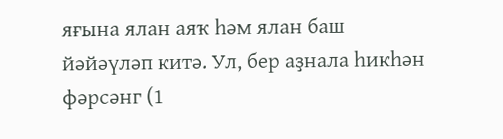яғына ялан аяҡ һәм ялан баш йәйәүләп китә. Ул, бер аҙнала һикһән фәрсәнг (1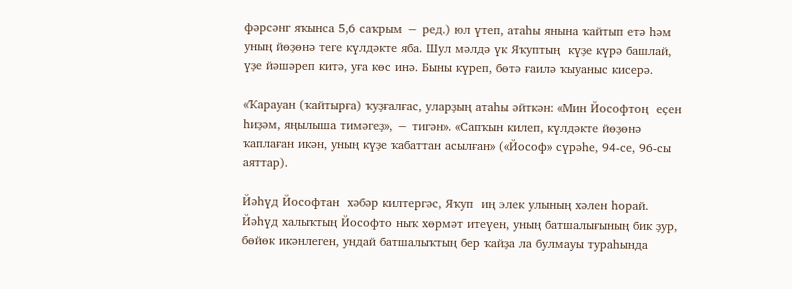фәрсәнг яҡынса 5,6 саҡрым − ред.) юл үтеп, атаһы янына ҡайтып етә һәм уның йөҙөнә теге күлдәкте яба. Шул мәлдә үк Яҡуптың  күҙе күрә башлай, үҙе йәшәреп китә, уға көс инә. Быны күреп, бөтә ғаилә ҡыуаныс кисерә.

«Ҡарауан (ҡайтырға) ҡуҙғалғас, уларҙың атаһы әйткән: «Мин Йософтоң  еҫен һиҙәм, яңылыша тимәгеҙ», − тигән». «Сапҡын килеп, күлдәкте йөҙөнә ҡаплаған икән, уның күҙе ҡабаттан асылған» («Йософ» сүрәһе, 94-се, 96-сы аяттар).

Йәһүд Йософтан  хәбәр килтергәс, Яҡуп  иң элек улының хәлен һорай. Йәһүд халыҡтың Йософто ныҡ хөрмәт итеүен, уның батшалығының бик ҙур, бөйөк икәнлеген, ундай батшалыҡтың бер ҡайҙа ла булмауы тураһында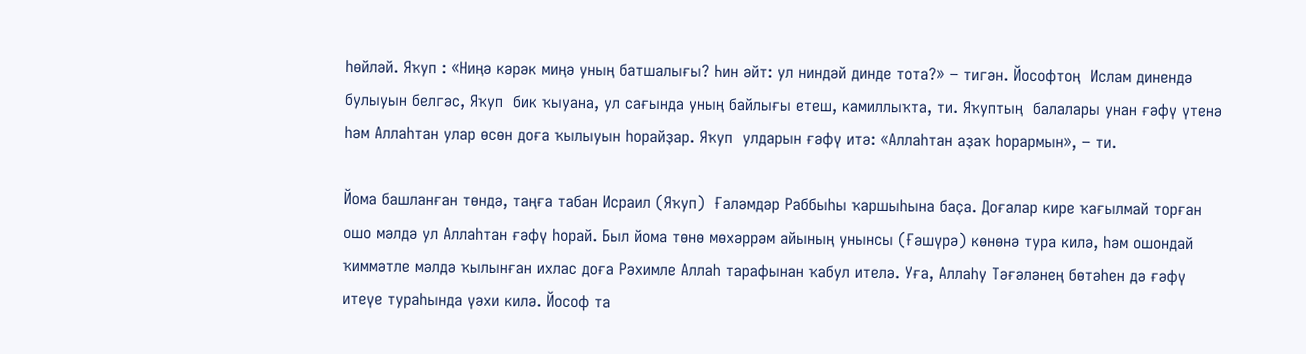һөйләй. Яҡуп : «Ниңә кәрәк миңә уның батшалығы? Һин әйт: ул ниндәй динде тота?» − тигән. Йософтоң  Ислам динендә булыуын белгәс, Яҡуп  бик ҡыуана, ул сағында уның байлығы етеш, камиллыҡта, ти. Яҡуптың  балалары унан ғәфү үтенә һәм Аллаһтан улар өсөн доға ҡылыуын һорайҙар. Яҡуп  улдарын ғәфү итә: «Аллаһтан аҙаҡ һорармын», − ти.

Йома башланған төндә, таңға табан Исраил (Яҡуп)  Ғаләмдәр Раббыһы ҡаршыһына баҫа. Доғалар кире ҡағылмай торған ошо мәлдә ул Аллаһтан ғәфү һорай. Был йома төнө мөхәррәм айының унынсы (Ғәшүрә) көнөнә тура килә, һәм ошондай ҡиммәтле мәлдә ҡылынған ихлас доға Рәхимле Аллаһ тарафынан ҡабул ителә. Уға, Аллаһу Тәғәләнең бөтәһен дә ғәфү итеүе тураһында үәхи килә. Йософ та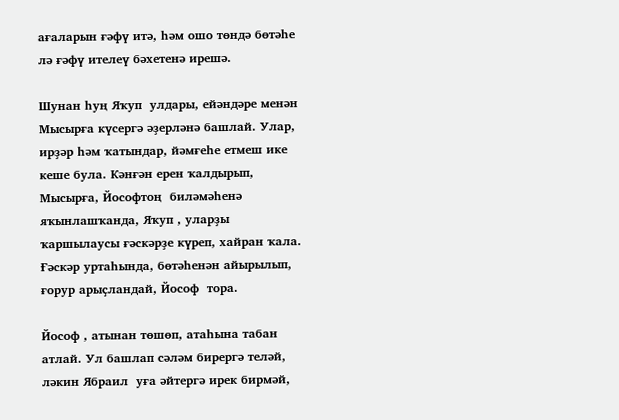ағаларын ғәфү итә, һәм ошо төндә бөтәһе лә ғәфү ителеү бәхетенә ирешә.

Шунан һуң Яҡуп  улдары, ейәндәре менән Мысырға күсергә әҙерләнә башлай. Улар, ирҙәр һәм ҡатындар, йәмғеһе етмеш ике кеше була. Кәнғән ерен ҡалдырып, Мысырға, Йософтоң  биләмәһенә яҡынлашҡанда, Яҡуп , уларҙы ҡаршылаусы ғәскәрҙе күреп, хайран ҡала. Ғәскәр уртаһында, бөтәһенән айырылып, ғорур арыҫландай, Йософ  тора.

Йософ , атынан төшөп, атаһына табан атлай. Ул башлап сәләм бирергә теләй, ләкин Ябраил  уға әйтергә ирек бирмәй,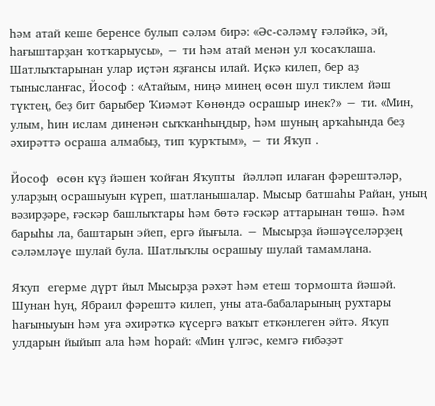һәм атай кеше беренсе булып сәләм бирә: «Әс-сәләмү ғәләйкә, эй, һағыштарҙан ҡотҡарыусы», − ти һәм атай менән ул ҡосаҡлаша. Шатлыҡтарынан улар иҫтән яҙғансы илай. Иҫкә килеп, бер аҙ тынысланғас, Йософ : «Атайым, ниңә минең өсөн шул тиклем йәш түктең, беҙ бит барыбер Ҡиәмәт Көнөндә осрашыр инек?» − ти. «Мин, улым, һин ислам диненән сыҡҡанһыңдыр, һәм шуның арҡаһында беҙ әхирәттә осраша алмабыҙ, тип ҡурҡтым», − ти Яҡуп .

Йософ  өсөн күҙ йәшен ҡойған Яҡупты  йәлләп илаған фәрештәләр, уларҙың осрашыуын күреп, шатланышалар. Мысыр батшаһы Райан, уның вәзирҙәре, ғәскәр башлыҡтары һәм бөтә ғәскәр аттарынан төшә. Һәм барыһы ла, баштарын эйеп, ергә йығыла. − Мысырҙа йәшәүселәрҙең сәләмләүе шулай була. Шатлыҡлы осрашыу шулай тамамлана.

Яҡуп  егерме дүрт йыл Мысырҙа рәхәт һәм етеш тормошта йәшәй. Шунан һуң, Ябраил фәрештә килеп, уны ата-бабаларының рухтары һағыныуын һәм уға әхирәткә күсергә ваҡыт еткәнлеген әйтә. Яҡуп  улдарын йыйып ала һәм һорай: «Мин үлгәс, кемгә ғибәҙәт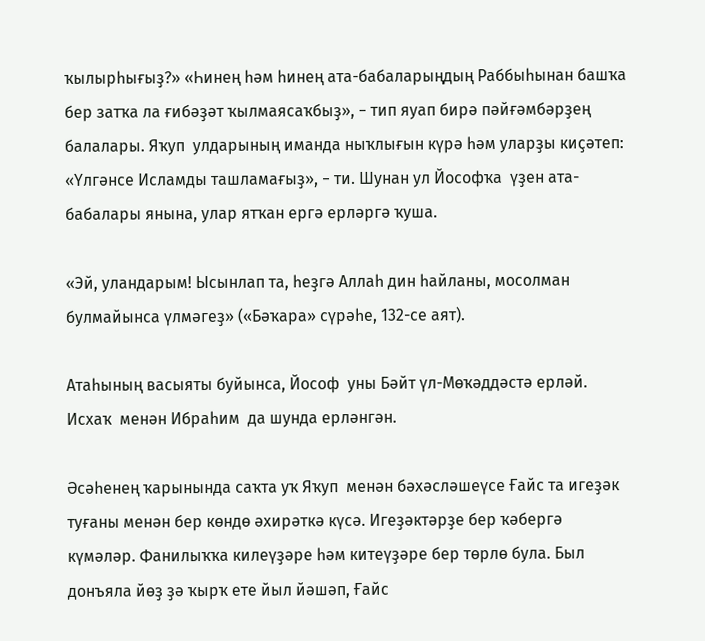ҡылырһығыҙ?» «Һинең һәм һинең ата-бабаларыңдың Раббыһынан башҡа бер затҡа ла ғибәҙәт ҡылмаясаҡбыҙ», − тип яуап бирә пәйғәмбәрҙең балалары. Яҡуп  улдарының иманда ныҡлығын күрә һәм уларҙы киҫәтеп: «Үлгәнсе Исламды ташламағыҙ», − ти. Шунан ул Йософҡа  үҙен ата-бабалары янына, улар ятҡан ергә ерләргә ҡуша.

«Эй, уландарым! Ысынлап та, һеҙгә Аллаһ дин һайланы, мосолман булмайынса үлмәгеҙ» («Бәҡара» сүрәһе, 132-се аят).

Атаһының васыяты буйынса, Йософ  уны Бәйт үл-Мөҡәддәстә ерләй. Исхаҡ  менән Ибраһим  да шунда ерләнгән.

Әсәһенең ҡарынында саҡта уҡ Яҡуп  менән бәхәсләшеүсе Ғайс та игеҙәк туғаны менән бер көндө әхирәткә күсә. Игеҙәктәрҙе бер ҡәбергә күмәләр. Фанилыҡҡа килеүҙәре һәм китеүҙәре бер төрлө була. Был донъяла йөҙ ҙә ҡырҡ ете йыл йәшәп, Ғайс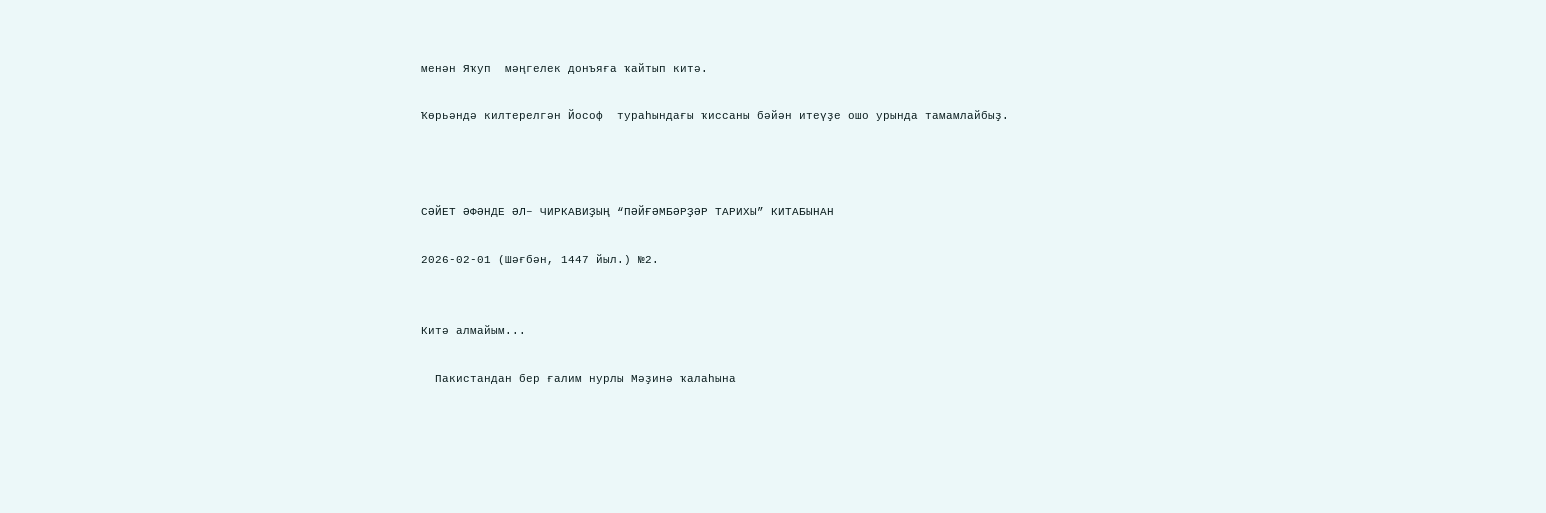менән Яҡуп  мәңгелек донъяға ҡайтып китә.

Ҡөрьәндә килтерелгән Йософ  тураһындағы ҡиссаны бәйән итеүҙе ошо урында тамамлайбыҙ.



СӘЙЕТ ӘФӘНДЕ ӘЛ– ЧИРКАВИҘЫҢ “ПӘЙҒӘМБӘРҘӘР ТАРИХЫ” КИТАБЫНАН

2026-02-01 (Шәғбән, 1447 йыл.) №2.


Китә алмайым...

  Пакистандан бер ғалим нурлы Мәҙинә ҡалаһына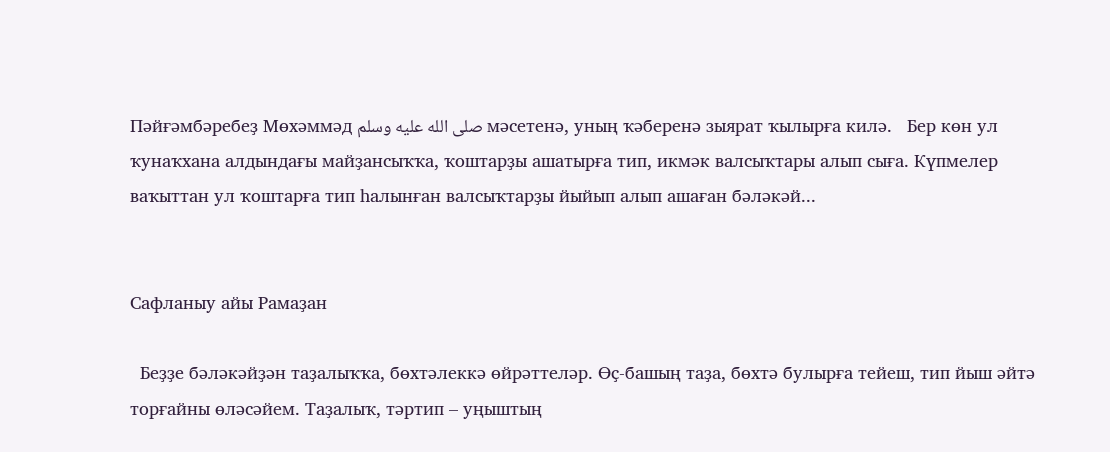Пәйғәмбәребеҙ Мөхәммәд صلى الله عليه وسلم мәсетенә, уның ҡәберенә зыярат ҡылырға килә.   Бер көн ул ҡунаҡхана алдындағы майҙансыҡҡа, ҡоштарҙы ашатырға тип, икмәк валсыҡтары алып сыға. Күпмелер ваҡыттан ул ҡоштарға тип һалынған валсыҡтарҙы йыйып алып ашаған бәләкәй...


Сафланыу айы Рамаҙан

  Беҙҙе бәләкәйҙән таҙалыҡҡа, бөхтәлеккә өйрәттеләр. Өҫ-башың таҙа, бөхтә булырға тейеш, тип йыш әйтә торғайны өләсәйем. Таҙалыҡ, тәртип – уңыштың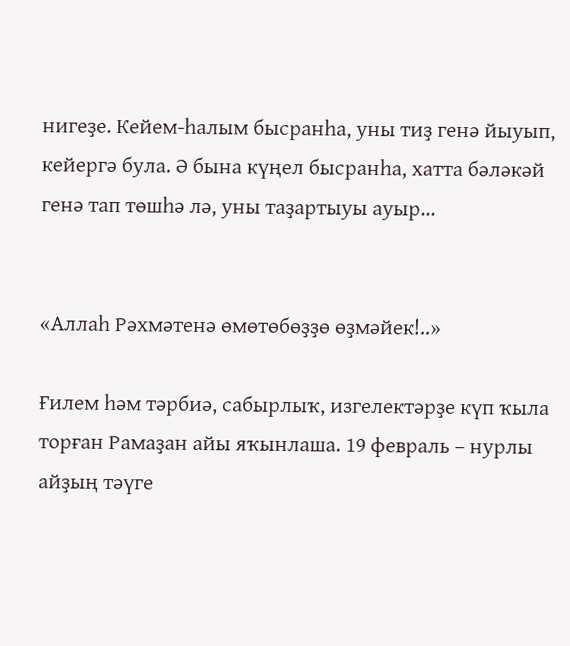нигеҙе. Кейем-һалым бысранһа, уны тиҙ генә йыуып, кейергә була. Ә бына күңел бысранһа, хатта бәләкәй генә тап төшһә лә, уны таҙартыуы ауыр...


«Аллаһ Рәхмәтенә өмөтөбөҙҙө өҙмәйек!..»

Ғилем һәм тәрбиә, сабырлыҡ, изгелектәрҙе күп ҡыла торған Рамаҙан айы яҡынлаша. 19 февраль – нурлы айҙың тәүге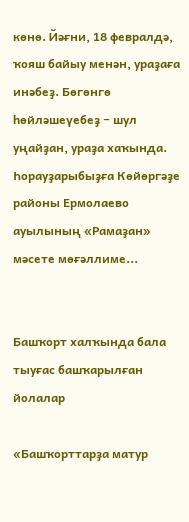көнө. Йәғни, 18 февралдә, ҡояш байыу менән, ураҙаға инәбеҙ. Бөгөнгө һөйләшеүебеҙ − шул уңайҙан, ураҙа хаҡында. Һорауҙарыбыҙға Көйөргәҙе районы Ермолаево ауылының «Рамаҙан» мәсете мөғәллиме...


Башҡорт халҡында бала тыуғас башҡарылған йолалар

«Башҡорттарҙа матур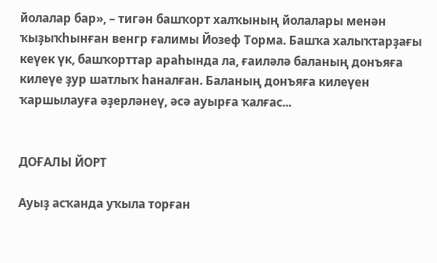йолалар бар», – тигән башҡорт халҡының йолалары менән ҡыҙыҡһынған венгр ғалимы Йозеф Торма. Башҡа халыҡтарҙағы кеүек үк, башҡорттар араһында ла, ғаиләлә баланың донъяға килеүе ҙур шатлыҡ һаналған. Баланың донъяға килеүен ҡаршылауға әҙерләнеү, әсә ауырға ҡалғас...


ДОҒАЛЫ ЙОРТ

Ауыҙ асҡанда уҡыла торған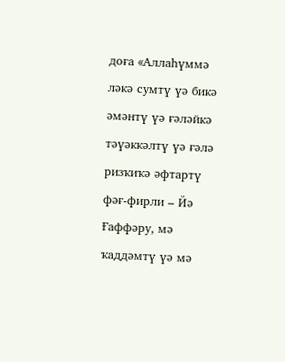доға «Аллаһүммә ләкә сумтү үә бикә әмәнтү үә ғәләйкә тәүәккәлтү үә ғәлә ризҡиҡә әфтартү фәғ-фирли – Йә Ғаффәру, мә ҡаддәмтү үә мә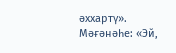әххартү». Мәғәнәһе: «Эй,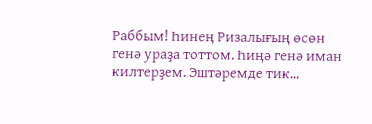Раббым! Һинең Ризалығың өсөн генә ураҙа тоттом. Һиңә генә иман килтерҙем. Эштәремде тик...